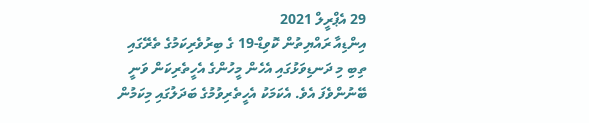29 އެޕްރީލް 2021
އިންޑިއާ ރައްޔިތުން ކޮވިޑް-19 ގެ ބިރުވެރިކަމުގެ ތެރޭގައި ތިބި މި ދަނޑިވަޅުގައި އެހެން މީހުންގެ އެހީތެރިކަން ވަނީ ބޭނުންވެފަ އެވެ. އެކަމަކު އެހީތެރިވުމުގެ ބަދަލުގައި މިކަމުން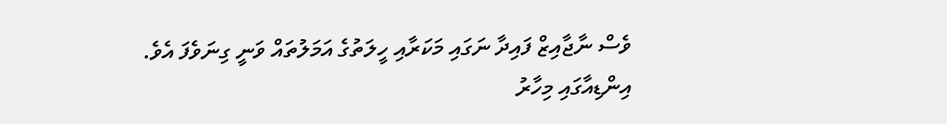ވެސް ނާޖާއިޒް ފައިދާ ނަގައި މަކަރާއި ހީލަތުގެ އަމަލުތައް ވަނީ ގިނަވެފަ އެވެ. އިންޑިއާގައި މިހާރު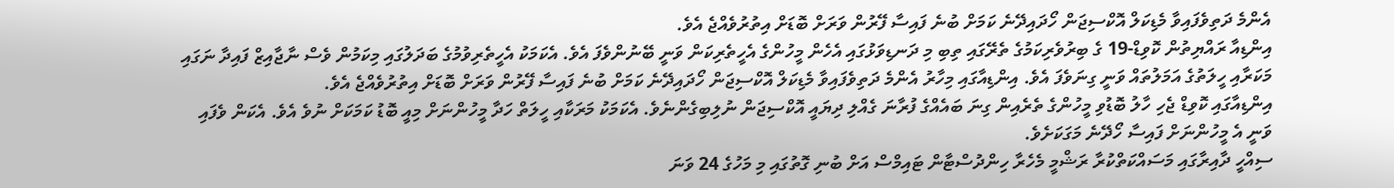އެންމެ ދަތިވެފައިވާ މެޑިކަލް އޮކްސިޖަން ހޯދައިދޭނެ ކަމަށް ބުނެ ފައިސާ ފޭރުން ވަރަށް ބޮޑަށް އިތުރުވެއްޖެ އެވެ.
އިންޑިއާ ރައްޔިތުން ކޮވިޑް-19 ގެ ބިރުވެރިކަމުގެ ތެރޭގައި ތިބި މި ދަނޑިވަޅުގައި އެހެން މީހުންގެ އެހީތެރިކަން ވަނީ ބޭނުންވެފަ އެވެ. އެކަމަކު އެހީތެރިވުމުގެ ބަދަލުގައި މިކަމުން ވެސް ނާޖާއިޒް ފައިދާ ނަގައި މަކަރާއި ހީލަތުގެ އަމަލުތައް ވަނީ ގިނަވެފަ އެވެ. އިންޑިއާގައި މިހާރު އެންމެ ދަތިވެފައިވާ މެޑިކަލް އޮކްސިޖަން ހޯދައިދޭނެ ކަމަށް ބުނެ ފައިސާ ފޭރުން ވަރަށް ބޮޑަށް އިތުރުވެއްޖެ އެވެ.
އިންޑިއާގައި ކޮވިޑް ޖެހި ހާލު ބޮޑުވި މީހުންގެ ތެރެއިން ގިނަ ބައެއްގެ ފުރާނަ ގެއްލި ދިޔައީ އޮކްސިޖަން ނުލިބިގެންނެވެ. އެކަމަކު މަރަކާއި ހީލަތް ހަދާ މީހުންނަށް މިއީ ބޮޑު ކަމަކަށް ނުވެ އެވެ. އެކަން ވެފައި ވަނީ އެ މީހުންނަށް ފައިސާ ހޯދޭނެ މަގަކަށެވެ.
ސިއްހީ ދާއިރާގައި މަސައްކަތްކުރާ ރަޝްމީ މެހެރާ ހިންދުސްޓާން ޓައިމްސް އަށް ބުނި ގޮތުގައި މި މަހުގެ 24 ވަނަ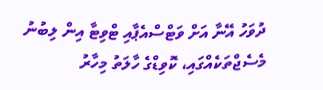ދުވަހު އޭނާ އަށް ވަޓްސްއެޕާއި ޓްވިޓާ އިން ލިބުނު މެސެޖްތަކެއްގައި، ކޮވިޑްގެ ހާލަތު މިހާރު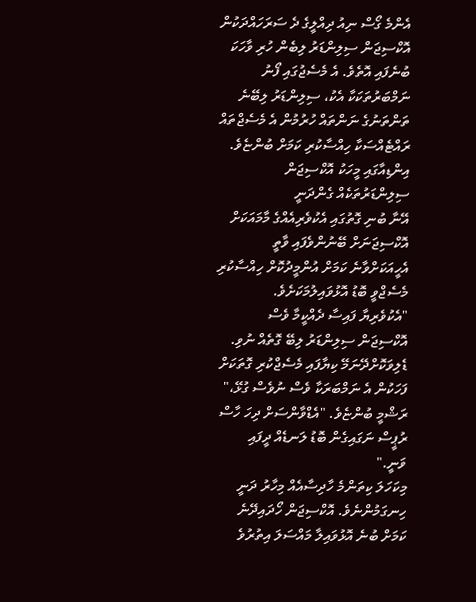އެންމެ ގޯސް ނިއު ދިއްލީގެ ދެ ސަރަހައްދަކުން އޮކްސިޖަން ސިލިންޑަރު ލިބެން ހުރި ވާހަކަ ބުނެފައި އޮތެވެ. އެ މެސެޖުގައި ފޯނު ނަމްބަރުތަކަކާ އެކު، ސިލިންޑަރު ލިބޭނެ ތަންތަނުގެ ނަންތައް ހުރުމުން އެ މެސެޖްތައް ރައްޓެއްސަކާ ހިއްސާކުރި ކަމަށް ބުންޏެވެ.
އިންޑިއާގައި މީހަކު އޮކްސިޖަން ސިލިންޑަރުތަކެއް ގެންދަނީ
އޭނާ ބުނި ގޮތުގައި އެކުވެރިއެއްގެ މާމައަކަށް އޮކްސިޖަނަށް ބޭނުންވެފައި ވާތީ އެހީއަކަށްވާނެ ކަމަށް އުންމީދުކޮށް ހިއްސާކުރި މެސެޖްވީ ބޮޑު އޮޅުވައިލުމަކަށެވެ.
"އެކުވެރިޔާ ފައިސާ ދެއްކީމާ ވެސް އޮކްސިޖަން ސިލިންޑަރު ލިބޭ ގޮތެއް ނުވި. ޑެލިވަކޮށްދޭނަމޭ ކިޔާފައި މެސެޖްކުރި ގޮތަކަށް ފަހަކުން އެ ނަމްބަރަކާ ވެސް ނުވެސް ގުޅޭ،" ރަޝްމީ ބުންޏެވެ. "އެޑްވާންސަށް ދިހަ ހާސް ރުޕީސް ނަގައިގެން ބޮޑު ލަނޑެއް ދީފައި ވަނީ."
މިކަހަލަ ކިތަންމެ ހާދިސާއެއް މިހާރު ދަނީ ހިނގަމުންނެވެ. އޮކްސިޖަން ހޯދައިދޭނެ ކަމަށް ބުނެ އޮޅުވައިލާ މައްސަލަ އިތުރުވެ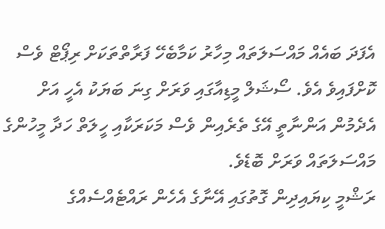އެފަދަ ބައެއް މައްސަލަތައް މިހާރު ކަމާބެހޭ ފަރާތްތަކަށް ރިޕޯޓް ވެސް ކޮށްފައިވެ އެވެ. ސޯޝަލް މީޑިއާގައި ވަރަށް ގިނަ ބަޔަކު އެހީ އަށް އެދެމުން އަންނާތީ އޭގެ ތެރެއިން ވެސް މަކަރަކާއި ހީލަތް ހަދާ މީހުންގެ މައްސަލަތައް ވަރަށް ބޮޑެވެ.
ރަޝްމީ ކިޔައިދިން ގޮތުގައި އޭނާގެ އެހެން ރައްޓެއްސެއްގެ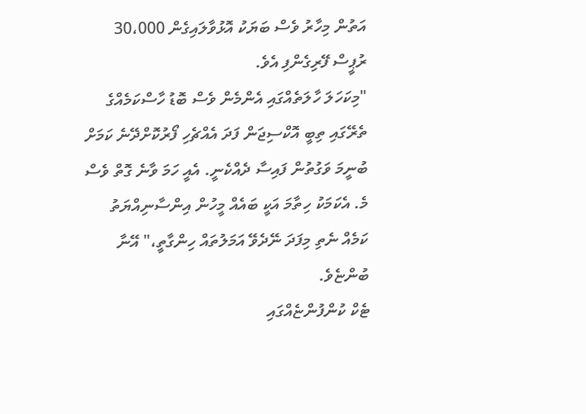އަތުން މިހާރު ވެސް ބަޔަކު އޮޅުވާލައިގެން 30،000 ރުޕީސް ފޭރިގެންފި އެވެ.
"މިކަހަލަ ހާލަތެއްގައި އެންމެން ވެސް ބޮޑު ހާސްކަމެއްގެ ތެރޭގައި ތިބީ އޮކްސިޖަން ފަދަ އެއްޗެހި ފޯރުކޮށްދޭނެ ކަމަށް ބުނީމަ ވަގުތުން ފައިސާ ދެއްކެނީ. އެއީ ހަމަ ވާނެ ގޮތް ވެސް މެ. އެކަމަކު ހިތާމަ އަކީ ބައެއް މީހުން އިންސާނިއްޔަތު ކަމެއް ނެތި މިފަދަ ނޭދެވޭ އަމަލުތައް ހިންގާތީ،" އޭނާ ބުންޏެވެ.
ޓެކް ކުންފުންޏެއްގައި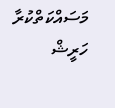މަސައްކަތްކުރާ ހަރީޝް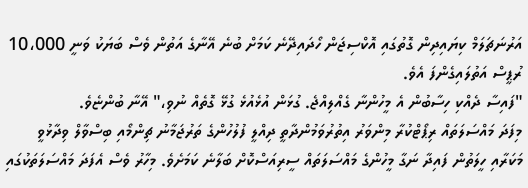އަރުނަޗަލަމް ކިޔައިދިން ގޮތުގައި އޮކްސިޖަން ހޯދައިދޭނެ ކަމަށް ބުނެ އޭނާގެ އަތުން ވެސް ބަޔަކު ވަނީ 10،000 ރުޕީސް އަތުލައިގެންފަ އެވެ.
"ފައިސާ ދެއްކި ހިސާބުން އެ މީހުންނާ ގެއްލިއްޖެ. ގުޅަން އުޅެއުޅެ ގުޅޭ ގޮތެއް ނުވި،" އޭނާ ބުންޏެވެ.
މިފަދަ މައްސަލަތައް ރިޕޯޓްކުރާ މިންވަރު އިތުރުވަމުންދާތީ ދިއްލީ ފުލުހުންގެ ތަރުޖަމާނު ޗިންމޯއި ބިސްވާލް ވިދާޅުވީ މަކަރާއި ހީލަތުން ފައިދާ ނަގާ މީހުންގެ މައްސަލަތައް ސީރިއަސްކޮށް ބަލާނެ ކަމަށެވެ. މިހާރު ވެސް އެފަދަ މައްސަލަތަކުގައި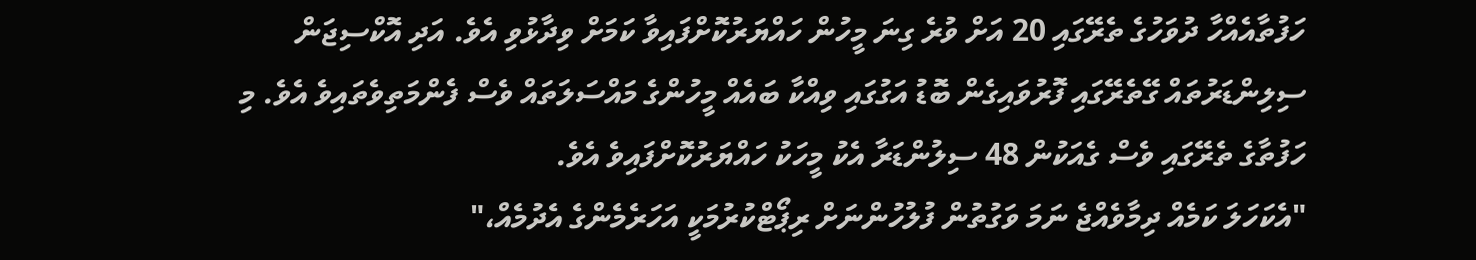ހަފުތާއެއްހާ ދުވަހުގެ ތެރޭގައި 20 އަށް ވުރެ ގިނަ މީހުން ހައްޔަރުކޮށްފައިވާ ކަމަށް ވިދާޅުވި އެވެ. އަދި އޮކްސިޖަން ސިލިންޑަރުތައް ގޭތެރޭގައި ފޮރުވައިގެން ބޮޑު އަގުގައި ވިއްކާ ބައެއް މީހުންގެ މައްސަލަތައް ވެސް ފެންމަތިވެތައިވެ އެވެ. މި ހަފުތާގެ ތެރޭގައި ވެސް ގެއަކުން 48 ސިލުންޑަރާ އެކު މީހަކު ހައްޔަރުކޮށްފައިވެ އެވެ.
"އެކަހަލަ ކަމެއް ދިމާވެއްޖެ ނަމަ ވަގުތުން ފުލުހުންނަށް ރިޕޯޓްކުރުމަކީ އަހަރެމެންގެ އެދުމެއް،"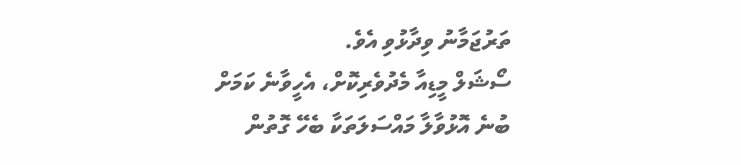ތަރުޖަމާނު ވިދާޅުވި އެވެ.
ސޯޝަލް މީޑިއާ މެދުވެރިކޮށް، އެހީވާނެ ކަމަށް ބުނެ އޮޅުވާލާ މައްސަލަތަކާ ބެހޭ ގޮތުން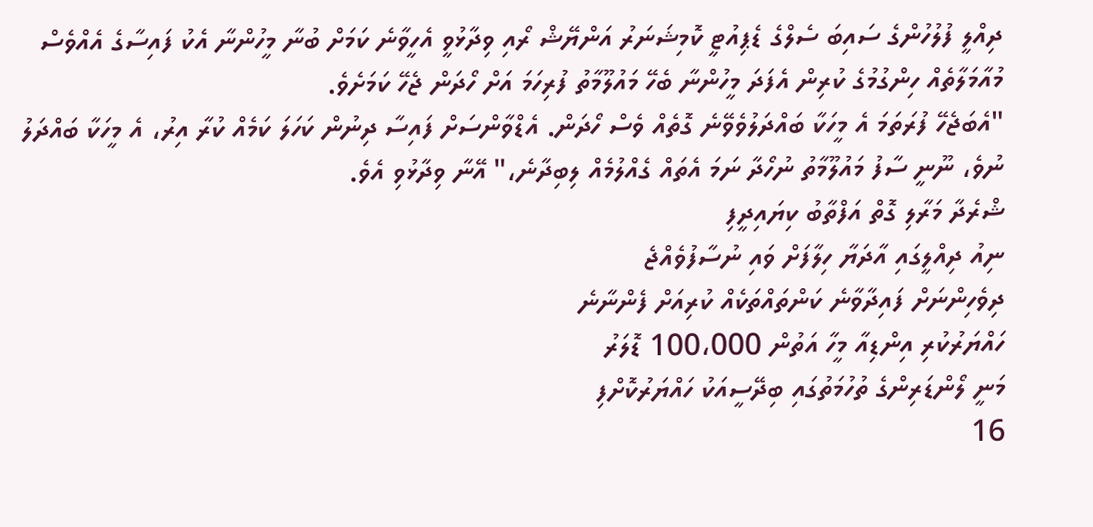ދިއްލީ ފުލުހުންގެ ސައިބަ ސެލްގެ ޑެޕިއުޓީ ކޮމިޝަނަރު އަންޔޭޝް ރޯއި ވިދާޅުވީ އެހީވާނެ ކަމަށް ބުނާ މީހުންނާ އެކު ފައިސާގެ އެއްވެސް މުއާމަލާތެއް ހިންގުމުގެ ކުރިން އެފަދަ މީހުންނާ ބެހޭ މައުލޫމާތު ފުރިހަމަ އަށް ހޯދަން ޖެހޭ ކަމަށެވެ.
"އެބަޖެހޭ ފުރަތަމަ އެ މީހަކާ ބައްދަލުވެވޭނެ ގޮތެއް ވެސް ހޯދަން. އެޑްވާންސަށް ފައިސާ ދިނުން ކަހަލަ ކަމެއް ކުރާ އިރު، އެ މީހަކާ ބައްދަލު ނުވެ، ނޫނީ ސާފު މައުލޫމާތު ނުހޯދާ ނަމަ އެތައް ގެއްލުމެއް ލިބިދާނެ،" އޭނާ ވިދާޅުވި އެވެ.
ޝްރެދާ މަރާލި ގޮތް އަފްތާބު ކިޔައިދީފި
ނިއު ދިއްލީގައި އާދަޔާ ހިލާފަށް ވައި ނުސާފުވެއްޖެ
ދިވެހިންނަށް ފައިދާވާނެ ކަންތައްތަކެއް ކުރިއަށް ފެންނާނެ
ހައްޔަރުކުރި އިންޑިއާ މީހާ އަތުން 100،000 ޑޮލަރު
މަނީ ލޯންޑަރިންގެ ތުހުމަތުގައި ބިދޭސީއަކު ހައްޔަރުކޮށްފި
16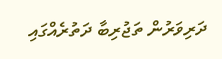ދަރިވަރުން ތަޖުރިބާ ދަތުރެއްގައި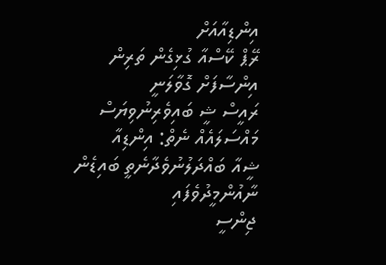އިންޑިއާއަށް
ރޭޕް ކޭސްއާ ގުޅިގެން ތަރިން އިންސާފަށް ގޮވާލަނީ
ރައީސް ޝީ ބައިވެރިނުވިޔަސް މައްސަލައެއް ނެތް: އިންޑިއާ
ޝީއާ ބައްދަލުނުވެދާނެތީ ބައިޑެން ނާއުންމީދުވެފައި
ޖިންސީ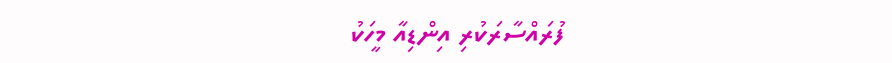ފުރައްސާރަކުރި އިންޑިއާ މީހަކު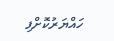ހައްޔަރުކޮށްފި